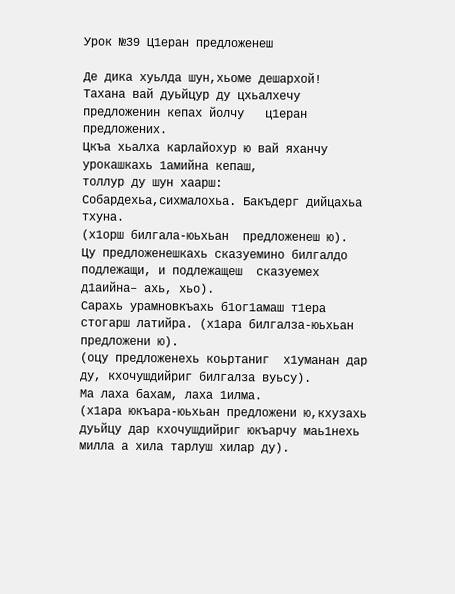Урок №39 Ц1еран предложенеш

Де дика хуьлда шун,хьоме дешархой!
Тахана вай дуьйцур ду цхьалхечу предложенин кепах йолчу   ц1еран предложених.
Цкъа хьалха карлайохур ю вай яханчу урокашкахь 1амийна кепаш,
толлур ду шун хаарш:
Собардехьа,сихмалохьа. Бакъдерг дийцахьа  тхуна.
(х1орш билгала-юьхьан  предложенеш ю).
Цу предложенешкахь сказуемино билгалдо подлежащи, и подлежащеш  сказуемех д1аийна– ахь, хьо).
Сарахь урамновкъахь б1ог1амаш т1ера стогарш латийра. (х1ара билгалза-юьхьан предложени ю).
(оцу предложенехь коьртаниг  х1уманан дар ду, кхочушдийриг билгалза вуьсу).
Ма лаха бахам, лаха 1илма.
(х1ара юкъара-юьхьан предложени ю,кхузахь дуьйцу дар кхочушдийриг юкъарчу маь1нехь милла а хила тарлуш хилар ду).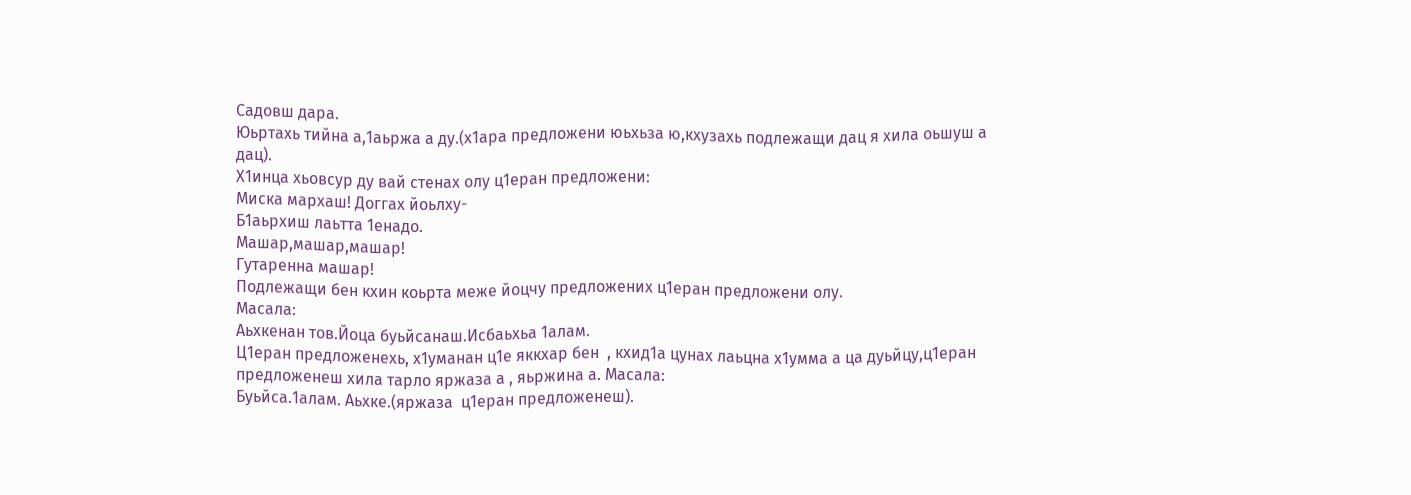Садовш дара.
Юьртахь тийна а,1аьржа а ду.(х1ара предложени юьхьза ю,кхузахь подлежащи дац я хила оьшуш а дац).
Х1инца хьовсур ду вай стенах олу ц1еран предложени:
Миска мархаш! Доггах йоьлху-
Б1аьрхиш лаьтта 1енадо.
Машар,машар,машар!
Гутаренна машар!
Подлежащи бен кхин коьрта меже йоцчу предложених ц1еран предложени олу.
Масала:
Аьхкенан тов.Йоца буьйсанаш.Исбаьхьа 1алам.
Ц1еран предложенехь, х1уманан ц1е яккхар бен  , кхид1а цунах лаьцна х1умма а ца дуьйцу,ц1еран предложенеш хила тарло яржаза а , яьржина а. Масала:
Буьйса.1алам. Аьхке.(яржаза  ц1еран предложенеш).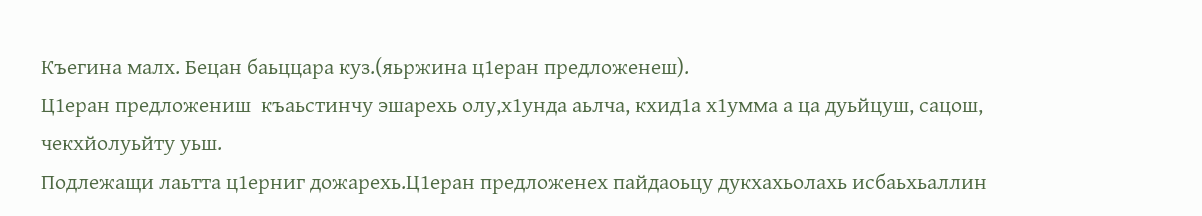Къегина малх. Бецан баьццара куз.(яьржина ц1еран предложенеш).
Ц1еран предложениш  къаьстинчу эшарехь олу,х1унда аьлча, кхид1а х1умма а ца дуьйцуш, сацош, чекхйолуьйту уьш.
Подлежащи лаьтта ц1ерниг дожарехь.Ц1еран предложенех пайдаоьцу дукхахьолахь исбаьхьаллин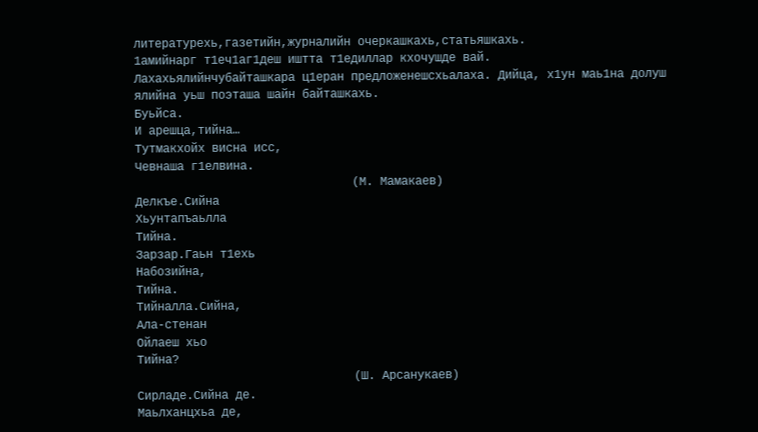литературехь,газетийн,журналийн очеркашкахь,статьяшкахь.
1амийнарг т1еч1аг1деш иштта т1едиллар кхочушде вай.
Лахахьялийнчубайташкара ц1еран предложенешсхьалаха. Дийца, х1ун маь1на долуш ялийна уьш поэташа шайн байташкахь.
Буьйса.
И арешца,тийна…
Тутмакхойх висна исс,
Чевнаша г1елвина.
                               (М. Мамакаев)
Делкъе.Сийна
Хьунтапъаьлла
Тийна.
Зарзар.Гаьн т1ехь
Набозийна,
Тийна.
Тийналла.Сийна,
Ала-стенан
Ойлаеш хьо
Тийна?
                               (Ш. Арсанукаев)
Сирладе.Сийна де.
Маьлханцхьа де,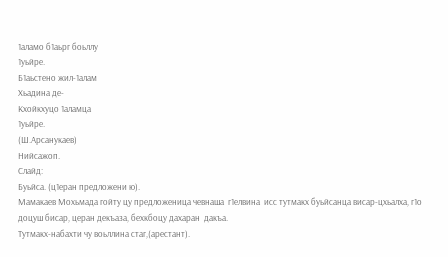1аламо б1аьрг боьллу
1уьйре.
Б1аьстено жил-1алам
Хьадина де-
Кхойкхуцо 1аламца
1уьйре.
(Ш.Арсанукаев)
Нийсажоп.
Слайд:
Буьйса. (ц1еран предложени ю).
Мамакаев Мохьмада гойту цу предложеница чевнаша  г1елвина  исс тутмакх буьйсанца висар-цхьалха, г1о доцуш бисар, церан декъаза, бехкбоцу дахаран  дакъа.
Тутмакх-набахти чу воьллина стаг,(арестант).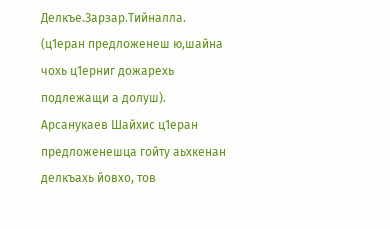Делкъе.Зарзар.Тийналла. (ц1еран предложенеш ю,шайна чохь ц1ерниг дожарехь подлежащи а долуш).
Арсанукаев Шайхис ц1еран предложенешца гойту аьхкенан делкъахь йовхо, тов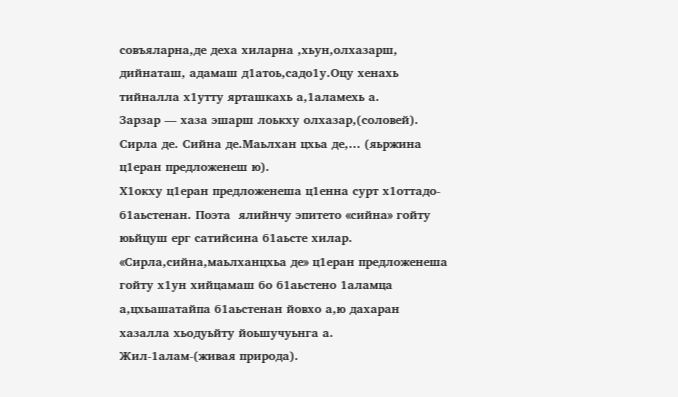совъяларна,де деха хиларна ,хьун,олхазарш, дийнаташ, адамаш д1атоь,садо1у.Оцу хенахь тийналла х1утту ярташкахь а,1аламехь а.
Зарзар — хаза эшарш лоькху олхазар,(соловей).
Сирла де. Сийна де.Маьлхан цхьа де,… (яьржина ц1еран предложенеш ю).
Х1окху ц1еран предложенеша ц1енна сурт х1оттадо-б1аьстенан. Поэта  ялийнчу эпитето «сийна» гойту юьйцуш ерг сатийсина б1аьсте хилар. «Сирла,сийна,маьлханцхьа де» ц1еран предложенеша гойту х1ун хийцамаш бо б1аьстено 1аламца а,цхьашатайпа б1аьстенан йовхо а,ю дахаран хазалла хьодуьйту йоьшучуьнга а.
Жил-1алам-(живая природа).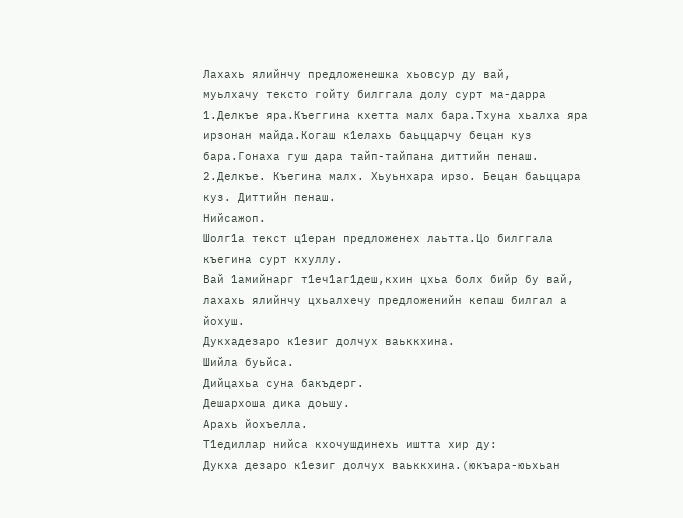Лахахь ялийнчу предложенешка хьовсур ду вай,
муьлхачу тексто гойту билггала долу сурт ма-дарра
1.Делкъе яра.Къеггина кхетта малх бара.Тхуна хьалха яра ирзонан майда.Когаш к1елахь баьццарчу бецан куз бара.Гонаха гуш дара тайп-тайпана диттийн пенаш.
2.Делкъе. Къегина малх. Хьуьнхара ирзо. Бецан баьццара куз. Диттийн пенаш.
Нийсажоп.
Шолг1а текст ц1еран предложенех лаьтта.Цо билггала къегина сурт кхуллу.
Вай 1амийнарг т1еч1аг1деш,кхин цхьа болх бийр бу вай, лахахь ялийнчу цхьалхечу предложенийн кепаш билгал а йохуш.
Дукхадезаро к1езиг долчух ваьккхина.
Шийла буьйса.
Дийцахьа суна бакъдерг.
Дешархоша дика доьшу.
Арахь йохъелла.
Т1едиллар нийса кхочушдинехь иштта хир ду:
Дукха дезаро к1езиг долчух ваьккхина.(юкъара-юьхьан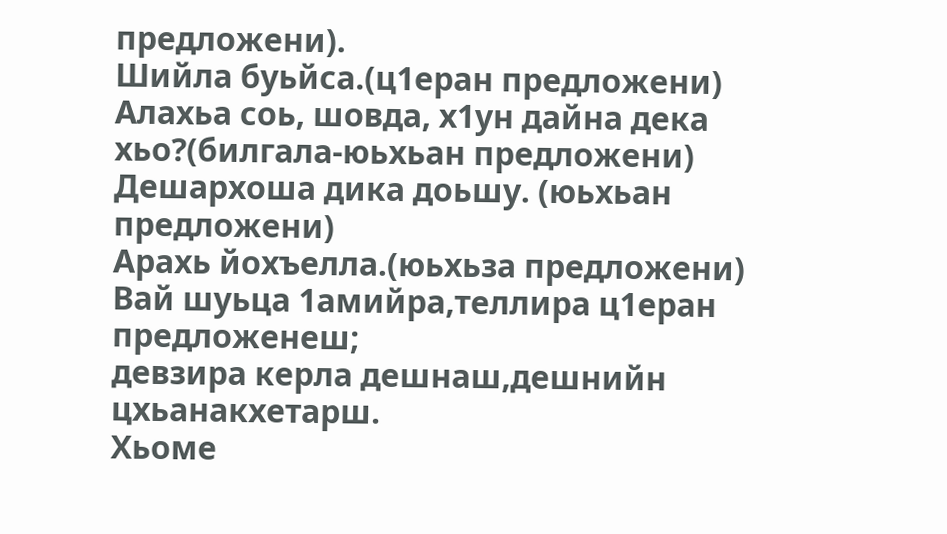предложени).
Шийла буьйса.(ц1еран предложени)
Алахьа соь, шовда, х1ун дайна дека хьо?(билгала-юьхьан предложени)
Дешархоша дика доьшу. (юьхьан предложени)
Арахь йохъелла.(юьхьза предложени)
Вай шуьца 1амийра,теллира ц1еран предложенеш;
девзира керла дешнаш,дешнийн цхьанакхетарш.
Хьоме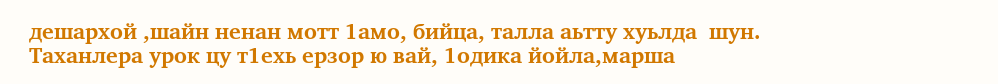дешархой ,шайн ненан мотт 1амо, бийца, талла аьтту хуьлда  шун.
Таханлера урок цу т1ехь ерзор ю вай, 1одика йойла,марша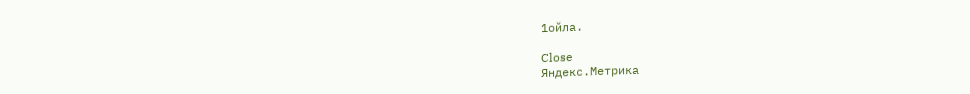1ойла.

Close
Яндекс.Метрика